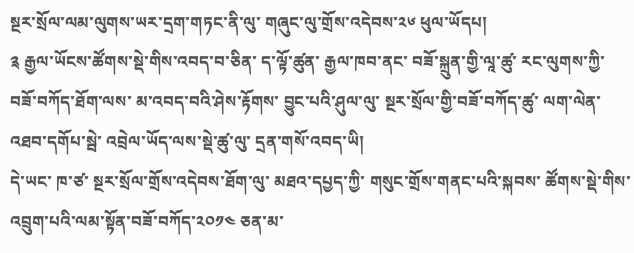སྔར་སྲོལ་ལམ་ལུགས་ཡར་དྲག་གཏང་ནི་ལུ་ གཞུང་ལུ་གྲོས་འདེབས་༢༦ ཕུལ་ཡོདཔ།
༉ རྒྱལ་ཡོངས་ཚོགས་སྡེ་གིས་འབད་བ་ཅིན་ ད་ལྟོ་ཚུན་ རྒྱལ་ཁབ་ནང་ བཟོ་སྐྲུན་གྱི་ལཱ་ཚུ་ རང་ལུགས་ཀྱི་ བཟོ་བཀོད་ཐོག་ལས་ མ་འབད་བའི་ཤེས་རྟོགས་ བྱུང་པའི་ཤུལ་ལུ་ སྔར་སྲོལ་གྱི་བཟོ་བཀོད་ཚུ་ ལག་ལེན་འཐབ་དགོཔ་སྦེ་ འབྲེལ་ཡོད་ལས་སྡེ་ཚུ་ལུ་ དྲན་གསོ་འབད་ཡི།
དེ་ཡང་ ཁ་ཙ་ སྔར་སྲོལ་གྲོས་འདེབས་ཐོག་ལུ་ མཐའ་དཔྱད་ཀྱི་ གསུང་གྲོས་གནང་པའི་སྐབས་ ཚོགས་སྡེ་གིས་ འབྲུག་པའི་ལམ་སྟོན་བཟོ་བཀོད་༢༠༡༤ ཅན་མ་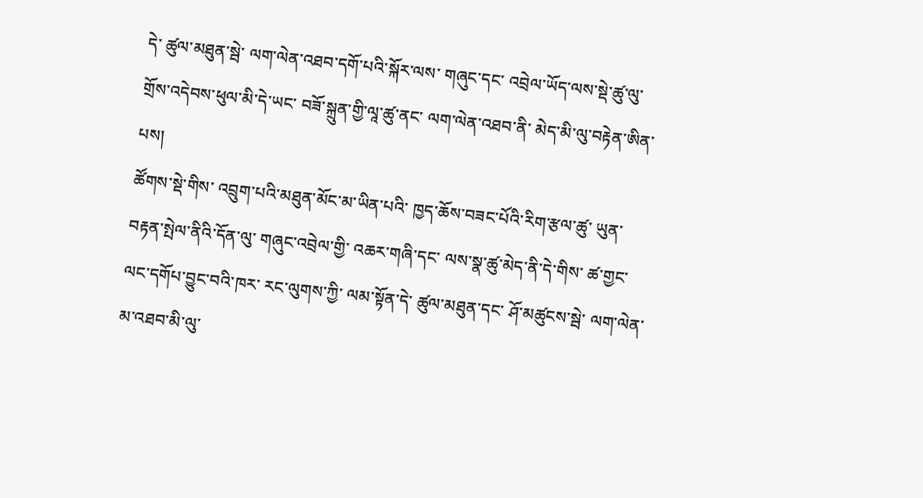དེ་ ཚུལ་མཐུན་སྦེ་ ལག་ལེན་འཐབ་དགོ་པའི་སྐོར་ལས་ གཞུང་དང་ འབྲེལ་ཡོད་ལས་སྡེ་ཚུ་ལུ་ གྲོས་འདེབས་ཕུལ་མི་དེ་ཡང་ བཟོ་སྐྲུན་གྱི་ལཱ་ཚུ་ནང་ ལག་ལེན་འཐབ་ནི་ མེད་མི་ལུ་བརྟེན་ཨིན་པས།
ཚོགས་སྡེ་གིས་ འབྲུག་པའི་མཐུན་མོང་མ་ཡིན་པའི་ ཁྱད་ཆོས་བཟང་པོའི་རིག་རྩལ་ཚུ་ ཡུན་བརྟན་སྤེལ་ནིའི་དོན་ལུ་ གཞུང་འབྲེལ་གྱི་ འཆར་གཞི་དང་ ལས་སྣ་ཚུ་མེད་ནི་དེ་གིས་ ཚ་གྱང་ལང་དགོཔ་བྱུང་བའི་ཁར་ རང་ལུགས་ཀྱི་ ལམ་སྟོན་དེ་ ཚུལ་མཐུན་དང་ ཤོ་མཚུངས་སྦེ་ ལག་ལེན་མ་འཐབ་མི་ལུ་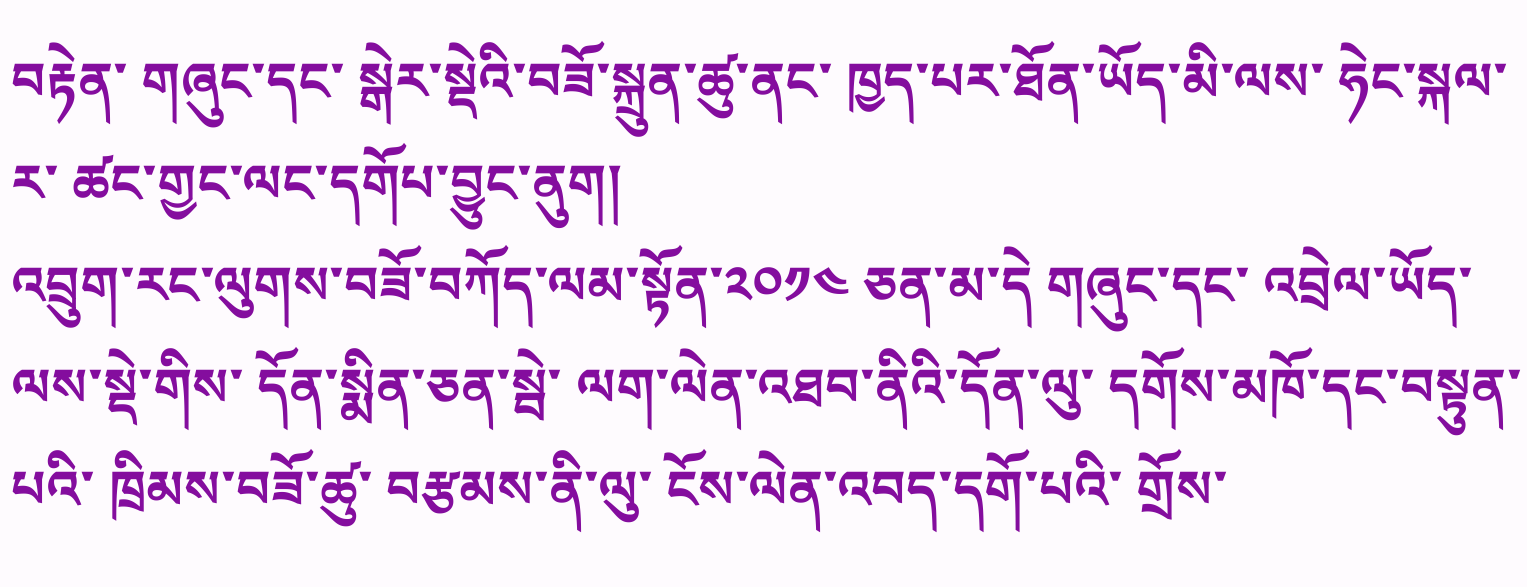བརྟེན་ གཞུང་དང་ སྒེར་སྡེའི་བཟོ་སྐྲུན་ཚུ་ནང་ ཁྱད་པར་ཐོན་ཡོད་མི་ལས་ ཧེང་སྐལ་ར་ ཚང་གྱང་ལང་དགོཔ་བྱུང་ནུག།
འབྲུག་རང་ལུགས་བཟོ་བཀོད་ལམ་སྟོན་༢༠༡༤ ཅན་མ་དེ གཞུང་དང་ འབྲེལ་ཡོད་ལས་སྡེ་གིས་ དོན་སྨིན་ཅན་སྦེ་ ལག་ལེན་འཐབ་ནིའི་དོན་ལུ་ དགོས་མཁོ་དང་བསྟུན་པའི་ ཁྲིམས་བཟོ་ཚུ་ བརྩམས་ནི་ལུ་ ངོས་ལེན་འབད་དགོ་པའི་ གྲོས་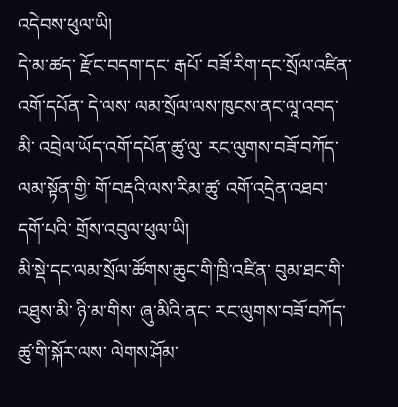འདེབས་ཕུལ་ཡི།
དེ་མ་ཚད་ རྫོང་བདག་དང་ རྒཔོ་ བཟོ་རིག་དང་སྲོལ་འཛིན་འགོ་དཔོན་ དེ་ལས་ ལམ་སྲོལ་ལས་ཁུངས་ནང་ལཱ་འབད་མི་ འབྲེལ་ཡོད་འགོ་དཔོན་ཚུ་ལུ་ རང་ལུགས་བཟོ་བཀོད་ལམ་སྟོན་གྱི་ གོ་བརྡའི་ལས་རིམ་ཚུ་ འགོ་འདྲེན་འཐབ་དགོ་པའི་ གྲོས་འབུལ་ཕུལ་ཡི།
མི་སྡེ་དང་ལམ་སྲོལ་ཚོགས་ཆུང་གི་ཁྲི་འཛིན་ བུམ་ཐང་གི་འཐུས་མི་ ཉི་མ་གིས་ ཞུ་མིའི་ནང་ རང་ལུགས་བཟོ་བཀོད་ཚུ་གི་སྐོར་ལས་ ལེགས་ཤོམ་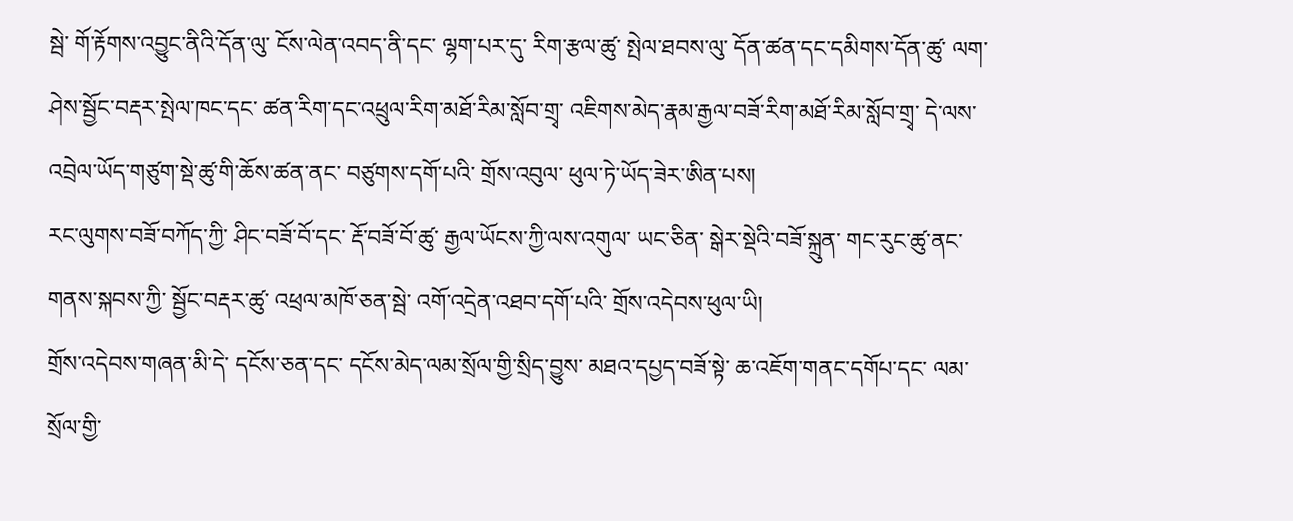སྦེ་ གོ་རྟོགས་འབྱུང་ནིའི་དོན་ལུ་ ངོས་ལེན་འབད་ནི་དང་ ལྷག་པར་དུ་ རིག་རྩལ་ཚུ་ སྤེལ་ཐབས་ལུ་ དོན་ཚན་དང་དམིགས་དོན་ཚུ་ ལག་ཤེས་སྦྱོང་བརྡར་སྤེལ་ཁང་དང་ ཚན་རིག་དང་འཕྲུལ་རིག་མཐོ་རིམ་སློབ་གྲྭ་ འཇིགས་མེད་རྣམ་རྒྱལ་བཟོ་རིག་མཐོ་རིམ་སློབ་གྲྭ་ དེ་ལས་ འབྲེལ་ཡོད་གཙུག་སྡེ་ཚུ་གི་ཆོས་ཚན་ནང་ བཙུགས་དགོ་པའི་ གྲོས་འབུལ་ ཕུལ་ཏེ་ཡོད་ཟེར་ཨིན་པས།
རང་ལུགས་བཟོ་བཀོད་ཀྱི་ ཤིང་བཟོ་བོ་དང་ རྡོ་བཟོ་བོ་ཚུ་ རྒྱལ་ཡོངས་ཀྱི་ལས་འགུལ་ ཡང་ཅིན་ སྒེར་སྡེའི་བཟོ་སྐྲུན་ གང་རུང་ཚུ་ནང་ གནས་སྐབས་ཀྱི་ སྦྱོང་བརྡར་ཚུ་ འཕྲལ་མཁོ་ཅན་སྦེ་ འགོ་འདྲེན་འཐབ་དགོ་པའི་ གྲོས་འདེབས་ཕུལ་ཡི།
གྲོས་འདེབས་གཞན་མི་དེ་ དངོས་ཅན་དང་ དངོས་མེད་ལམ་སྲོལ་གྱི་སྲིད་བྱུས་ མཐའ་དཔྱད་བཟོ་སྟེ་ ཆ་འཇོག་གནང་དགོཔ་དང་ ལམ་སྲོལ་གྱི་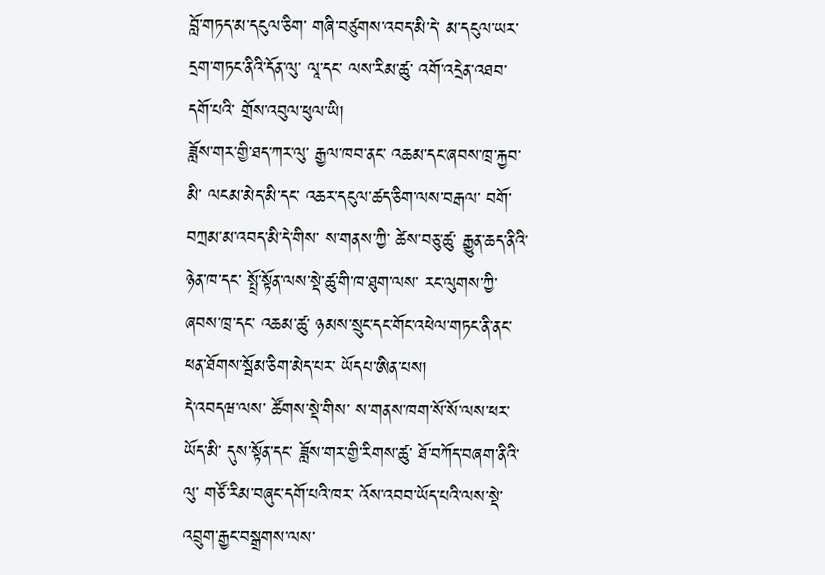བློ་གཏད་མ་དངུལ་ཅིག་ གཞི་བཙུགས་འབད་མི་དེ་ མ་དངུལ་ཡར་དྲག་གཏང་ནིའི་དོན་ལུ་ ལཱ་དང་ ལས་རིམ་ཚུ་ འགོ་འདྲེན་འཐབ་དགོ་པའི་ གྲོས་འབུལ་ཕུལ་ཡི།
ཟློས་གར་གྱི་ཐད་ཀར་ལུ་ རྒྱལ་ཁབ་ནང་ འཆམ་དང་ཞབས་ཁྲ་རྐྱབ་མི་ ལངམ་མེད་མི་དང་ འཆར་དངུལ་ཚད་ཅིག་ལས་བརྒལ་ བགོ་བཀྲམ་མ་འབད་མི་དེ་གིས་ ས་གནས་ཀྱི་ ཚེས་བཅུ་ཚུ་ རྒྱུན་ཆད་ནིའི་ཉེན་ཁ་དང་ སྤྲོ་སྟོན་ལས་སྡེ་ཚུ་གི་ཁ་ཐུག་ལས་ རང་ལུགས་ཀྱི་ཞབས་ཁྲ་དང་ འཆམ་ཚུ་ ཉམས་སྲུང་དང་གོང་འཕེལ་གཏང་ནི་ནང་ ཕན་ཐོགས་སྦོམ་ཅིག་མེད་པར་ ཡོདཔ་ཨིན་པས།
དེ་འབདཝ་ལས་ ཚོགས་སྡེ་གིས་ ས་གནས་ཁག་སོ་སོ་ལས་ཕར་ཡོད་མི་ དུས་སྟོན་དང་ ཟློས་གར་གྱི་རིགས་ཚུ་ ཐོ་བཀོད་བཞག་ནིའི་ལུ་ གཙོ་རིམ་བཞུང་དགོ་པའི་ཁར་ འོས་འབབ་ཡོད་པའི་ལས་སྡེ་ འབྲུག་རྒྱང་བསྒྲགས་ལས་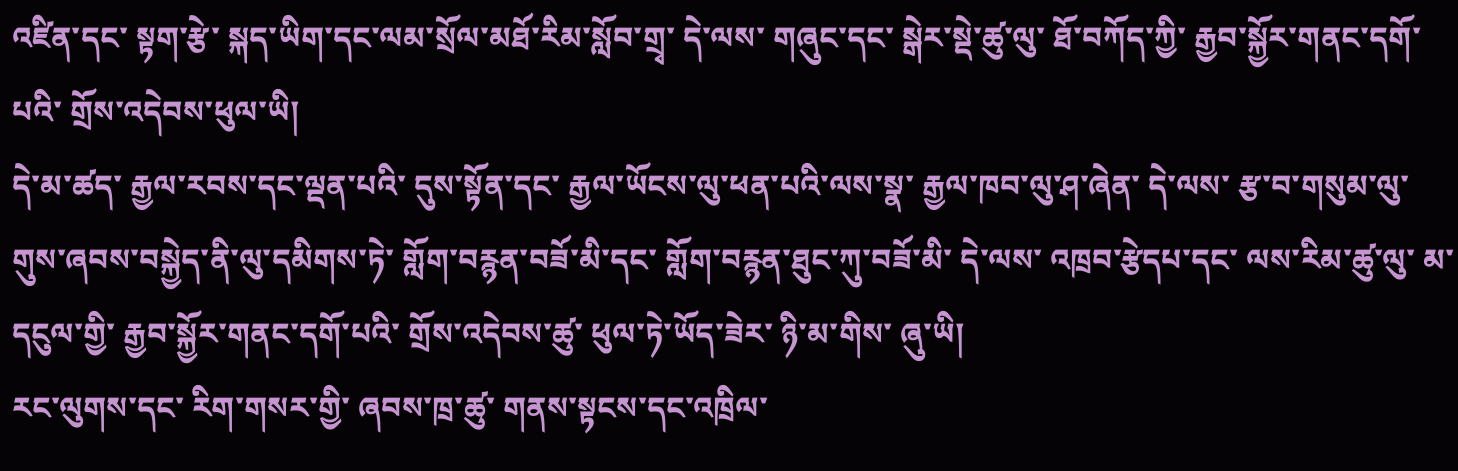འཛིན་དང་ སྟག་རྩེ་ སྐད་ཡིག་དང་ལམ་སྲོལ་མཐོ་རིམ་སློབ་གྲྭ་ དེ་ལས་ གཞུང་དང་ སྒེར་སྡེ་ཚུ་ལུ་ ཐོ་བཀོད་ཀྱི་ རྒྱབ་སྐྱོར་གནང་དགོ་པའི་ གྲོས་འདེབས་ཕུལ་ཡི།
དེ་མ་ཚད་ རྒྱལ་རབས་དང་ལྡན་པའི་ དུས་སྟོན་དང་ རྒྱལ་ཡོངས་ལུ་ཕན་པའི་ལས་སྣ་ རྒྱལ་ཁབ་ལུ་ཤ་ཞེན་ དེ་ལས་ རྩ་བ་གསུམ་ལུ་ གུས་ཞབས་བསྐྱེད་ནི་ལུ་དམིགས་ཏེ་ གློག་བརྙན་བཟོ་མི་དང་ གློག་བརྙན་ཐུང་ཀུ་བཟོ་མི་ དེ་ལས་ འཁྲབ་རྩེདཔ་དང་ ལས་རིམ་ཚུ་ལུ་ མ་དངུལ་གྱི་ རྒྱབ་སྐྱོར་གནང་དགོ་པའི་ གྲོས་འདེབས་ཚུ་ ཕུལ་ཏེ་ཡོད་ཟེར་ ཉི་མ་གིས་ ཞུ་ཡི།
རང་ལུགས་དང་ རིག་གསར་གྱི་ ཞབས་ཁྲ་ཚུ་ གནས་སྟངས་དང་འཁྲིལ་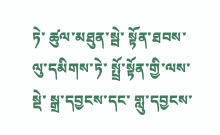ཏེ་ ཚུལ་མཐུན་སྦེ་ སྟོན་ཐབས་ལུ་དམིགས་ཏེ་ སྤྲོ་སྟོན་གྱི་ལས་སྡེ་ སྒྲ་དབྱངས་དང་ གླུ་དབྱངས་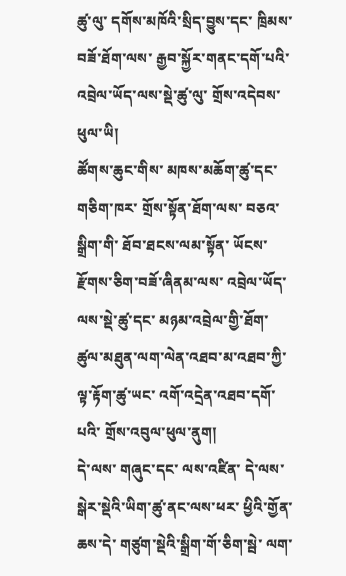ཚུ་ལུ་ དགོས་མཁོའི་སྲིད་བྱུས་དང་ ཁྲིམས་བཟོ་ཐོག་ལས་ རྒྱབ་སྐྱོར་གནང་དགོ་པའི་ འབྲེལ་ཡོད་ལས་སྡེ་ཚུ་ལུ་ གྲོས་འདེབས་ཕུལ་ཡི།
ཚོགས་ཆུང་གིས་ མཁས་མཆོག་ཚུ་དང་གཅིག་ཁར་ གྲོས་སྟོན་ཐོག་ལས་ བཅའ་སྒྲིག་གི་ ཐོབ་ཐངས་ལམ་སྟོན་ ཡོངས་རྫོགས་ཅིག་བཟོ་ཞིནམ་ལས་ འབྲེལ་ཡོད་ལས་སྡེ་ཚུ་དང་ མཉམ་འབྲེལ་གྱི་ཐོག་ ཚུལ་མཐུན་ལག་ལེན་འཐབ་མ་འཐབ་ཀྱི་ ལྟ་རྟོག་ཚུ་ཡང་ འགོ་འདྲེན་འཐབ་དགོ་པའི་ གྲོས་འབུལ་ཕུལ་ནུག།
དེ་ལས་ གཞུང་དང་ ལས་འཛིན་ དེ་ལས་ སྒེར་སྡེའི་ཡིག་ཚུ་ནང་ལས་ཕར་ ཕྱིའི་གྱོན་ཆས་དེ་ གཙུག་སྡེའི་སྒྲིག་གོ་ཅིག་སྦེ་ ལག་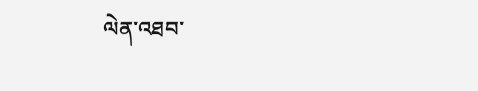ལེན་འཐབ་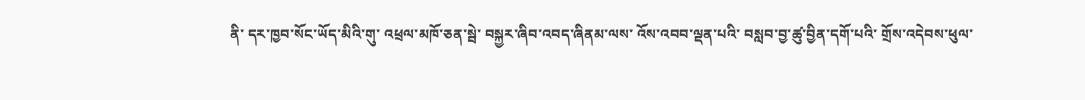ནི་ དར་ཁྱབ་སོང་ཡོད་མིའི་གུ་ འཕྲལ་མཁོ་ཅན་སྦེ་ བསྐྱར་ཞིབ་འབད་ཞིནམ་ལས་ འོས་འབབ་ལྡན་པའི་ བསླབ་བྱ་ཚུ་བྱིན་དགོ་པའི་ གྲོས་འདེབས་ཕུལ་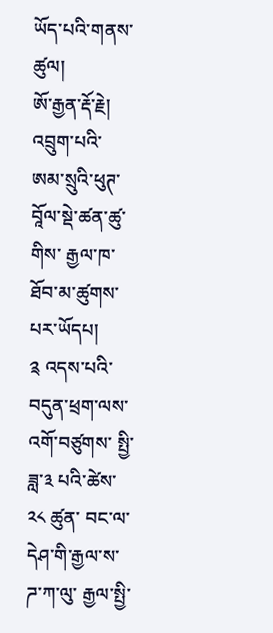ཡོད་པའི་གནས་ཚུལ།
ཨོ་རྒྱན་རྡོ་རྗེ།
འབྲུག་པའི་ ཨམ་སྲུའི་ཕུཊ་བཱོལ་སྡེ་ཚན་ཚུ་གིས་ རྒྱལ་ཁ་ཐོབ་མ་ཚུགས་པར་ཡོདཔ།
༉ འདས་པའི་བདུན་ཕྲག་ལས་འགོ་བཙུགས་ སྤྱི་ཟླ་༣ པའི་ཚེས་༢༨ ཚུན་ བང་ལ་དེཤ་གི་རྒྱལ་ས་ ཌ་ཀ་ལུ་ རྒྱལ་སྤྱི་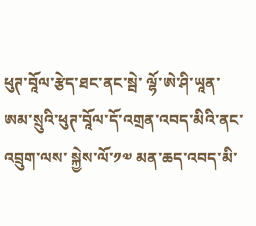ཕུཊ་བཱོལ་རྩེད་ཐང་ནང་སྦེ་ ལྷོ་ཨེ་ཤི་ཡཱན་ ཨམ་སྲུའི་ཕུཊ་བཱོལ་དོ་འགྲན་འབད་མིའི་ནང་ འབྲུག་ལས་ སྐྱེས་ལོ་༡༧ མན་ཆད་འབད་མི་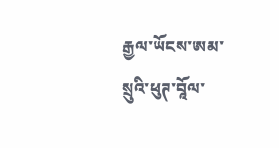རྒྱལ་ཡོངས་ཨམ་སྲུའི་ཕུཊ་བཱོལ་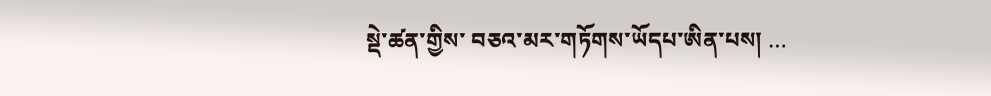སྡེ་ཚན་གྱིས་ བཅའ་མར་གཏོགས་ཡོདཔ་ཨིན་པས། …